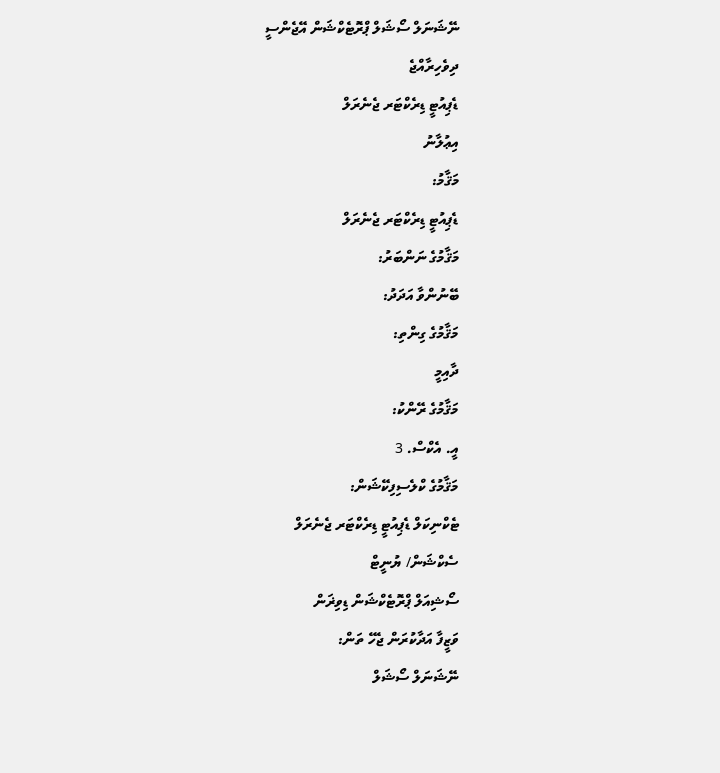ނޭޝަނަލް ސޯޝަލް ޕްރޮޓެކްޝަން އޭޖެންސީ
ދިވެހިރާއްޖެ
ޑެޕިއުޓީ ޑިރެކްޓަރ ޖެނެރަލް
އިޢުލާނު
މަޤާމު:
ޑެޕިއުޓީ ޑިރެކްޓަރ ޖެނެރަލް
މަޤާމުގެ ނަންބަރު:
ބޭނުންވާ އަދަދު:
މަޤާމުގެ ގިންތި:
ދާއިމީ
މަޤާމުގެ ރޭންކު:
އީ. އެކްސް. 3
މަޤާމުގެ ކްލެސިފިކޭޝަން:
ޓެކްނިކަލް ޑެޕިއުޓީ ޑިރެކްޓަރ ޖެނެރަލް
ސެކްޝަން/ ޔުނީޓް
ސޯޝިއަލް ޕްރޮޓެކްޝަން ޑިވިޜަން
ވަޒީފާ އަދާކުރަން ޖެހޭ ތަން:
ނޭޝަނަލް ސޯޝަލް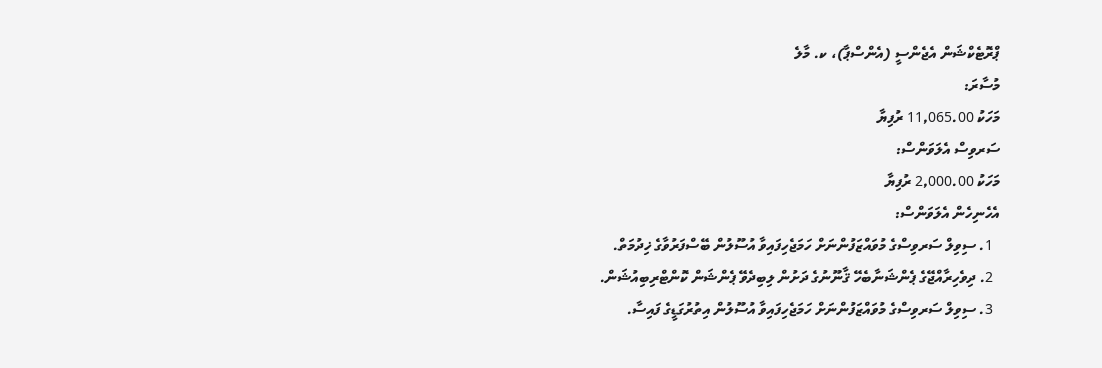ޕްރޮޓެކްޝަން އެޖެންސީ (އެންސްޕާ)، ކ. މާލެ
މުސާރަ:
މަހަކު 11,065.00 ރުފިޔާ
ސަރވިސް އެލަވަންސް:
މަހަކު 2,000.00 ރުފިޔާ
އެހެނިހެން އެލަވަންސް:
  1. ސިވިލް ސަރވިސްގެ މުވައްޒަފުންނަށް ހަމަޖެހިފައިވާ އުސޫލުން ބޭސްފަރުވާގެ ޚިދުމަތް.
  2. ދިވެހިރާއްޖޭގެ ޕެންޝަނާބެހޭ ޤާނޫނުގެ ދަށުން ލިބިދެވޭ ޕެންޝަން ކޮންޓްރިބިއުޝަން.
  3. ސިވިލް ސަރވިސްގެ މުވައްޒަފުންނަށް ހަމަޖެހިފައިވާ އުސޫލުން އިތުރުގަޑީގެ ފައިސާ.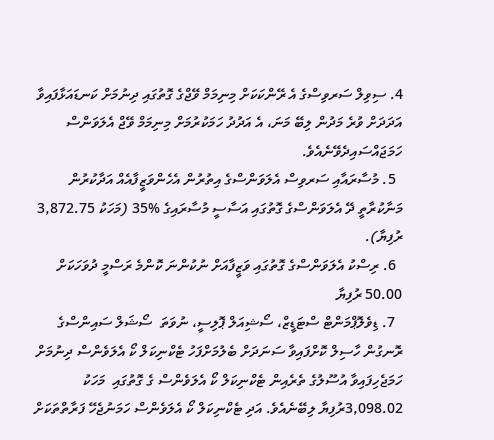4. ސިވިލް ސަރވިސްގެ އެ ރޭންކަކަށް މިނިމަމް ވޭޖްގެ ގޮތުގައި ދިނުމަށް ކަނޑައަޅާފައިވާ އަދަދަށް ވުރެ މަދުން ލިބޭ މަނަ، އެ އަދުދު ހަމަކުރުމަށް މިނިމަމް ވޭޖް އެލަވަންސް ހަމަޖައްސައިދެވޭނެއެވެ.
  5. މުސާރައާއި ސަރވިސް އެލަވަންސްގެ އިތުރުން އެހެންވަޒީފާއެއް އަދާކުރުން މަނާކުރާތީ ދޭ އެލަވަންސްގެ ގޮތުގައި އަސާސީ މުސާރައިގެ %35 (މަހަކު 3,872.75 ރުފިޔާ).
  6. ރިސްކު އެލަވަންސްގެ ގޮތުގައި ވަޒީފާއަށް ނުކުންނަ ކޮންމެ ރަސްމީ ދުވަހަކަށް 50.00 ރުފިޔާ
  7. ޑިވެލޮޕްމަންޓް ސްޓަޑީޒް، ސޯޝިއަލް ޕޮލިސީ، ނުވަތަ  ސޯޝަލް ސައިންސްގެ ރޮނގުން ހާސިލް ކޮށްފައިވާ ސަނަދަށް ބެލުމަށްފަހު ޓެކްނިކަލް ކޯ އެލަވެންސް ދިނުމަށް ހަމަޖެހިފައިވާ އުސޫލުގެ ތެރެއިން ޓެކްނިކަލް ކޯ އެލަވެންސް ގެ ގޮތުގައި  މަހަކު  3,098.02ރުފިޔާ ލިބޭނެއެވެ. އަދި ޓެކްނިކަލް ކޯ އެލަވެންސް ހަމަނުޖެހޭ ފަރާތްތަކަށް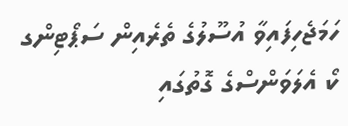ހަމަޖެހިފައިވާ އުސޫލުގެ ތެރެއިން ސަޕޯޓިންގ ކޯ އެލަވަންސްގެ ގޮތުގައި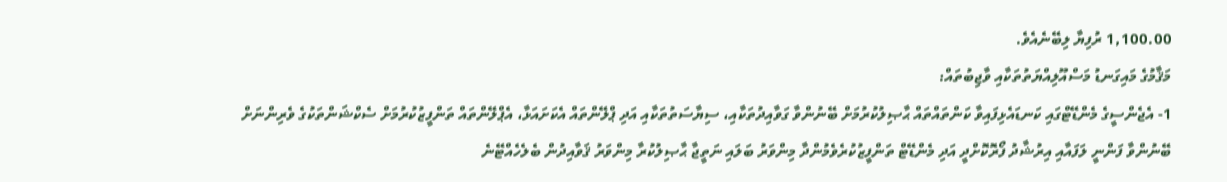1,100.00 ރުފިޔާ ލިބޭނެއެވެ.
މަޤާމުގެ މައިގަނޑު މަސްއޫލިއްޔަތުތަކާއި ވާޖިބުތައް:
1- އެޖެންސީގެ މެންޑޭޓްގައި ކަނޑައެޅިފައިވާ ކަންތައްތައް ޙާޞިލުކުރުމަށް ބޭނުންވާ ގަވާއިދުތަކާއި، ސިޔާސަތުތަކާއި އަދި ޕްލޭންތައް އެކަށައަޅާ، އެޕްލޭންތައް ތަންފީޒުކުރުމަށް ސެކްޝަންތަކުގެ ވެރިންނަށް ބޭނުންވާ ފަންނީ ލަފައާއި އިރުޝާދު ފޯރޮކޮށްދީ އަދި މެންޑޭޓް ތަންފީޒުކުރެވެމުންދާ މިންވަރު ބަލައި ނަތީޖާ ޙާޞިލުކުރާ މިންވަރު ޤަވާއިދުން ބެލެހެއްޓޭނެ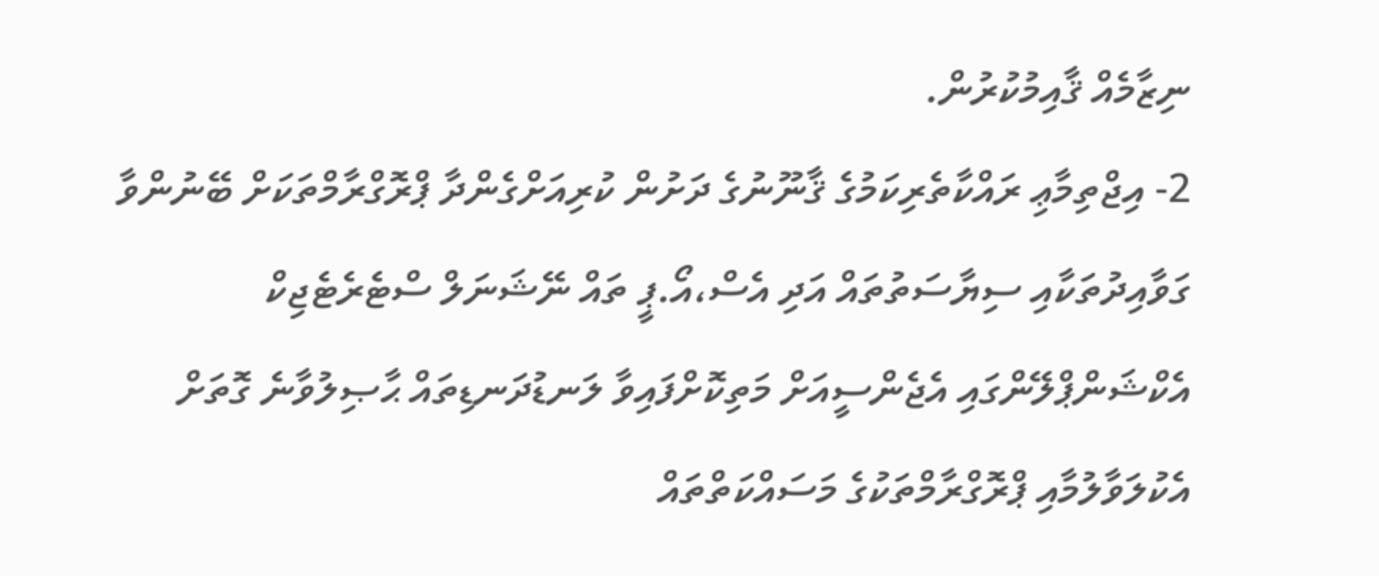ނިޒާމެއް ޤާއިމުކުރުން.
2- އިޖްތިމާޢި ރައްކާތެރިކަމުގެ ޤާނޫނުގެ ދަށުން ކުރިއަށްގެންދާ ޕްރޮގްރާމްތަކަށް ބޭނުންވާ ގަވާއިދުތަކާއި ސިޔާސަތުތައް އަދި އެސް،އޯ.ޕީ ތައް ނޭޝަނަލް ސްޓެރެޓެޖިކް އެކްޝަންޕްލޭންގައި އެޖެންސީއަށް މަތިކޮށްފައިވާ ލަނޑުދަނޑިތައް ޙާޞިލުވާނެ ގޮތަށް އެކުލަވާލުމާއި ޕްރޮގްރާމްތަކުގެ މަސައްކަތްތައް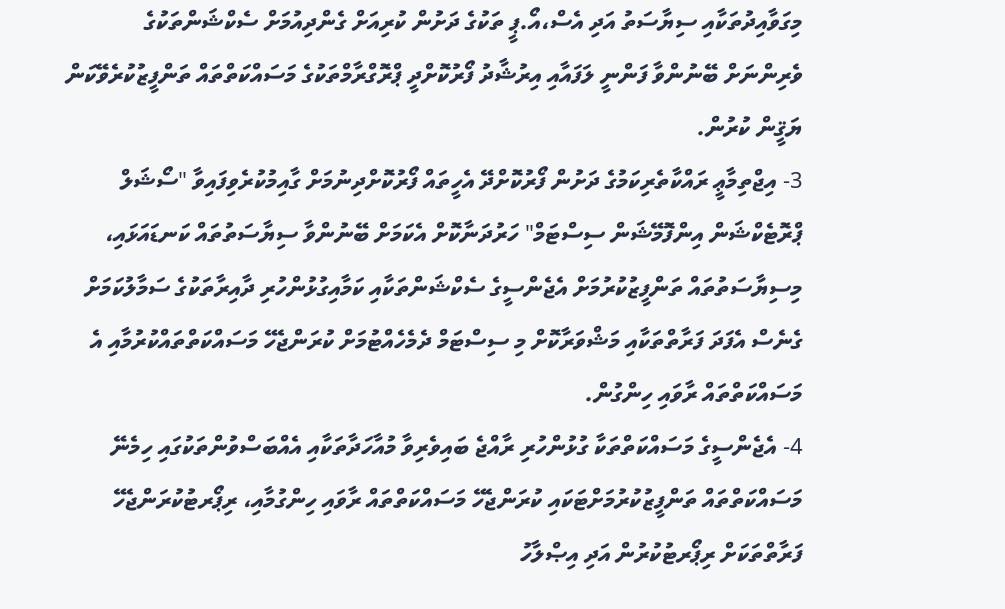މިގަވާއިދުތަކާއި ސިޔާސަތު އަދި އެސް،އޯ.ޕީ ތަކުގެ ދަށުން ކުރިއަށް ގެންދިއުމަށް ސެކްޝަންތަކުގެ ވެރިންނަށް ބޭނުންވާ ފަންނީ ލަފައާއި އިރުޝާދު ފޯރުކޮށްދީ ޕްރޮގްރާމްތަކުގެ މަސައްކަތްތައް ތަންފީޒުކުރެވޭކަން ޔަޤީން ކުރުން.
3- އިޖްތިމާޢީ ރައްކާތެރިކަމުގެ ދަށުން ފޯރުކޮށްދޭ އެހީތައް ފޯރުކޮށްދިނުމަށް ގާއިމުކުރެވިފައިވާ "ސޯޝަލް ޕްރޮޓެކްޝަން އިންފޮމޭޝަން ސިސްޓަމް" ހަރުދަނާކޮށް އެކަމަށް ބޭނުންވާ ސިޔާސަތުތައް ކަނޑައަޅައި، މިސިޔާސަތުތައް ތަންފީޒުކުރުމަށް އެޖެންސީގެ ސެކްޝަންތަކާއި ކަމާއިގުޅުންހުރި ދާއިރާތަކުގެ ސަމާލުކަމަށް ގެނެސް އެފަދަ ފަރާތްތަކާއި މަޝްވަރާކޮށް މި ސިސްޓަމް ދެމެހެއްޓުމަށް ކުރަންޖެހޭ މަސައްކަތްތައްކުރުމާއި އެ މަސައްކަތްތައް ރާވައި ހިންގުން.
4- އެޖެންސީގެ މަސައްކަތްތަކާ ގުޅުންހުރި ރާއްޖެ ބައިވެރިވާ މުއާހަދާތަކާއި އެއްބަސްވުންތަކުގައި ހިމެނޭ މަސައްކަތްތައް ތަންފީޒުކުރުމަށްޓަކައި ކުރަންޖެހޭ މަސައްކަތްތައް ރާވައި ހިންގުމާއި، ރިޕޯރޓުކުރަންޖެހޭ ފަރާތްތަކަށް ރިޕޯރޓުކުރުން އަދި އިޞްލާހު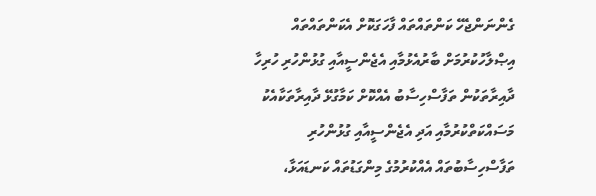ގެންނަންޖެހޭ ކަންތައްތައް ފާހަގަކޮށް އެކަންތައްތައް އިޞްލާހުކުރުމަށް ބާރުއެޅުމާއި އެޖެންސީއާއި ގުޅުންހުރި ހުރިހާ ދާއިރާތަކުން ތަފާސްހިސާބު އެއްކޮށް ކަމާގުޅޭ ދާއިރާތަކާއެކު މަސައްކަތްކުރުމާއި އަދި އެޖެންސީއާއި ގުޅުންހުރި ތަފާސްހިސާބުތައް އެއްކުރުމުގެ މިންގަޑުތައް ކަނޑައަޅާ،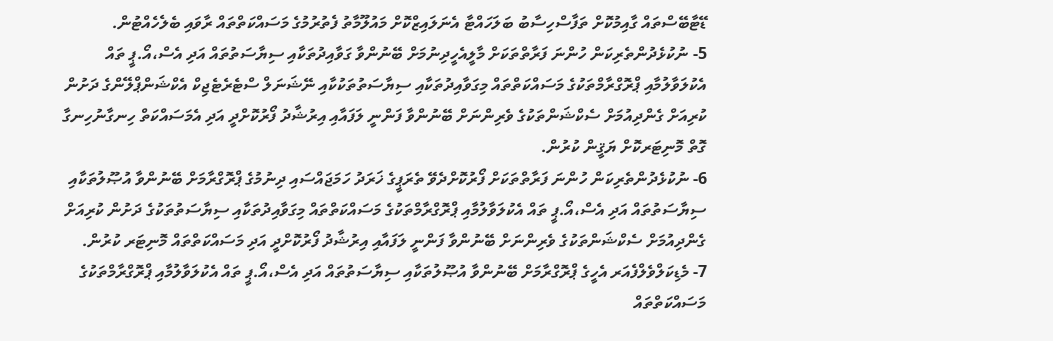ޑޭޓާބޭސްތައް ގާއިމުކޮށް ތަފާސްހިސާބު ބަލަހައްޓާ އެނަލައިޒްކޮށް މައުލޫމާތު ފެތުރުމުގެ މަސައްކަތްތައް ރާވައި ބެލެހެއްޓުން.
5- ނުކުޅެދުންތެރިކަން ހުންނަ ފަރާތްތަކަށް މާލީއެހީދިނުމަށް ބޭނުންވާ ގަވާއިދުތަކާއި ސިޔާސަތުތައް އަދި އެސް،އޯ.ޕީ ތައް އެކުލަވާލުމާއި ޕްރޮގްރާމްތަކުގެ މަސައްކަތްތައް މިގަވާއިދުތަކާއި ސިޔާސަތުތަކުކާއި ނޭޝަނަލް ސްޓެރެޓެޖިކް އެކްޝަންޕްލޭންގެ ދަށުން ކުރިއަށް ގެންދިއުމަށް ސެކްޝަންތަކުގެ ވެރިންނަށް ބޭނުންވާ ފަންނީ ލަފައާއި އިރުޝާދު ފޯރުކޮށްދީ އަދި އެމަސައްކަތް ހިނގާނުހިނގާ ގޮތް މޮނިޓަރކޮށް ޔަޤީން ކުރުން.
6- ނުކުޅެދުންތެރިކަން ހުންނަ ފަރާތްތަކަށް ފޯރުކޮށްދެވޭ ތެރަޕީގެ ޚަރަދު ހަމަޖައްސައި ދިނުމުގެ ޕްރޮގްރާމަށް ބޭނުންވާ އުޞޫލުތަކާއި ސިޔާސަތުތައް އަދި އެސް،އޯ.ޕީ ތައް އެކުލަވާލުމާއި ޕްރޮގްރާމްތަކުގެ މަސައްކަތްތައް މިގަވާއިދުތަކާއި ސިޔާސަތުތަކުގެ ދަށުން ކުރިއަށް ގެންދިއުމަށް ސެކްޝަންތަކުގެ ވެރިންނަށް ބޭނުންވާ ފަންނީ ލަފައާއި އިރުޝާދު ފޯރުކޮށްދީ އަދި މަސައްކަތްތައް މޮނިޓަރ ކުރުން.
7- މެޑިކަލްވެލްފެއަރ އެހީގެ ޕްރޮގްރާމަށް ބޭނުންވާ އުޞޫލުތަކާއި ސިޔާސަތުތައް އަދި އެސް،އޯ.ޕީ ތައް އެކުލަވާލުމާއި ޕްރޮގްރާމްތަކުގެ މަސައްކަތްތައް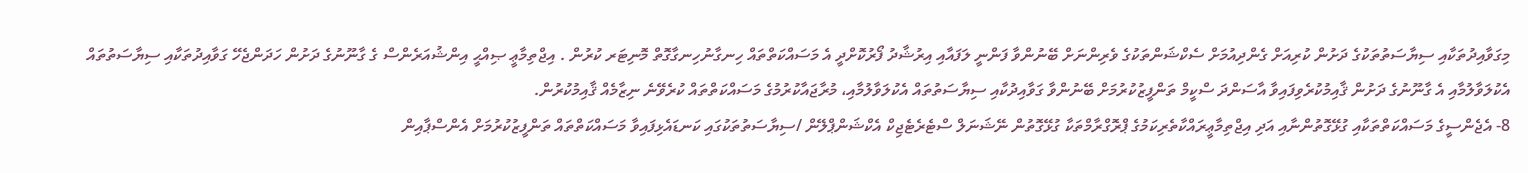މިގަވާއިދުތަކާއި ސިޔާސަތުތަކުގެ ދަށުން ކުރިއަށް ގެންދިއުމަށް ސެކްޝަންތަކުގެ ވެރިންނަށް ބޭނުންވާ ފަންނީ ލަފައާއި އިރުޝާދު ފޯރުކޮށްދީ އެ މަސައްކަތްތައް ހިނގާނުހިނގާގޮތް މޮނިޓަރ ކުރުން . އިޖްތިމާޢީ ޞިއްޙީ އިންޝުއަރެންސް ގެ ގާނޫނުގެ ދަށުން ހަދަންޖެހޭ ގަވާއިދުތަކާއި ސިޔާސަތުތައް އެކުލަވާލުމާއި އެ ގާނޫނުގެ ދަށުން ޤާއިމުކުރެވިފައިވާ އާސަންދަ ސްކީމް ތަންފީޒުކުރުމަށް ބޭނުންވާ ގަވާއިދުކާއި ސިޔާސަތުތައް އެކުލަވާލުމާއި، މުރާޖައާކުރުމުގެ މަސައްކަތްތައް ކުރެވޭނެ ނިޒާމެއް ޤާއިމުކުރުން.
8- އެޖެންސީގެ މަސައްކަތްތަކާއި ގުޅޭގޮތުންނާއި އަދި އިޖްތިމާޢީރައްކާތެރިކަމުގެ ޕްރޮގްރާމްތަކާ ގުޅޭގޮތުން ނޭޝަނަލް ސްޓެރެޓެޖިކް އެކްޝަންޕްލޭން /ސިޔާސަތުތަކުގައި ކަނޑައެޅިފައިވާ މަސައްކަތްތައް ތަންފީޒުކުރުމަށް އެންސްޕާއިން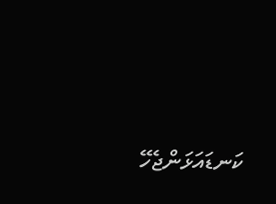ކަނޑައަޅަންޖެހޭ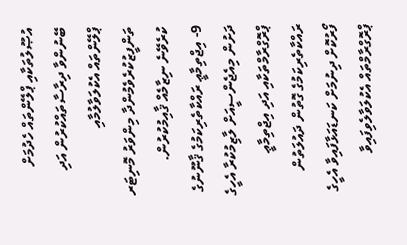އުޞޫލުތަކާއި ޕްލޭންތައް ހެދުމަށް ބޭނުންވާ ދިރާސާތައްކުރުން އަދި ޕްލޭންތައް އެކުލަވާލުމާއި ތަންފީޒުކުރެވެމުންދާ މިންވަރު މޮނިޓަރ ކުރެވޭނެ ނިޒާމެއް ޤާއިމުކުރުން.
9- އިޖްތިމާޢީ ރައްކާތެރިކަމުގެ ޤާނޫނުގެ ދަށުން މިއެޖެންސީއަށް ލާޒިމުކުރާ އެހީގެ ޕްރޮގްރާމްތަކާއި އަދި އިޖްތިމާޢީ ރައްކާތެރިކަމުގެ ގޮތުން ދައުލަތުން ފޯރުކޮށް ދިނުމަށް ކަނޑައަޅާފައިވާ އެހީގެ ޕްރޮގްރާމްތައް އެކުލަވާލެވިފައިވާ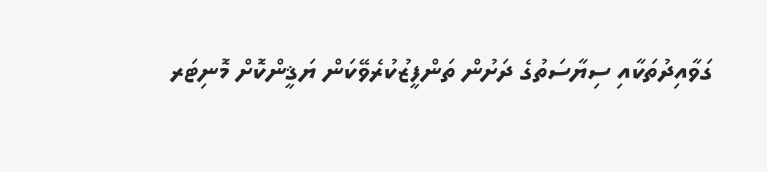ގަވާއިދުތަކާއި ސިޔާސަތުގެ ދަށުން ތަންފީޒުކުރެވޭކަން ޔަޤީންކޮށް މޮނިޓަރ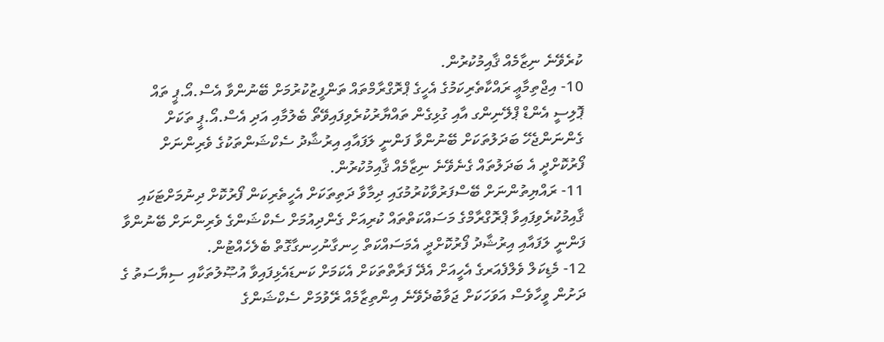ކުރެވޭނެ ނިޒާމެއް ޤާއިމުކުރުން.
10- އިޖްތިމާޢީ ރައްކާތެރިކަމުގެ އެހީގެ ޕްރޮގްރާމްތައް ތަންފީޒުކުރުމަށް ބޭނުންވާ އެސް.އޯ.ޕީ ތައް ޕޮލިސީ އެންޑް ޕްލޭނިންގ އާއި ގުޅިގެން ތައްޔާރުކުރެވިފައިވޭތޯ ބެލުމާއި އަދި އެސް.އޯ.ޕީ ތަކަށް ގެންނަންޖެހޭ ބަދަލުތަކަށް ބޭނުންވާ ފަންނީ ލަފައާއި އިރުޝާދު ސެކްޝަންތަކުގެ ވެރިންނަށް ފޯރުކޮށްދީ އެ ބަދަލުތައް ގެނެވޭނެ ނިޒާމެއް ޤާއިމުކުރުން.
11- ރައްޔިތުންނަށް ބޭސްފަރުވާކުރުމުގައި ދިމާވާ ދަތިތަކަށް އެހީތެރިކަން ފޯރުކޮށް ދިނުމަށްޓަކައި ޤާއިމުކުރެވިފައިވާ ޕްރޮގްރާމްގެ މަސައްކަތްތައް ކުރިއަށް ގެންދިއުމަށް ސެކްޝަންގެ ވެރިންނަށް ބޭނުންވާ ފަންނީ ލަފައާއި އިރުޝާދު ފޯރުކޮށްދީ އެމަސައްކަތް ހިނގާނުހިނގާގޮތް ބެލެހެއްޓުން.
12- މެޑިކަލް ވެލްފެއަރގެ އެހީއަށް އެދޭ ފަރާތްތަކަށް އެކަމަށް ކަނޑައެޅިފައިވާ އުޞޫލުތަކާއި ސިޔާސަތު ގެ ދަށުން ވީހާވެސް އަވަހަކަށް ޖަވާބުދެވޭނެ އިންތިޒާމެއް ރޭވުމަށް ސެކްޝަންގެ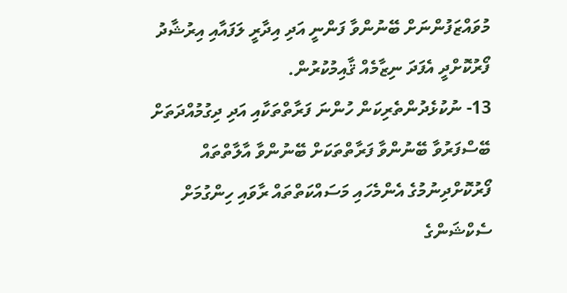މުވައްޒަފުންނަށް ބޭނުންވާ ފަންނީ އަދި އިދާރީ ލަފައާއި އިރުޝާދު ފޯރުކޮށްދީ އެފަދަ ނިޒާމެއް ޤާއިމުކުރުން.
13- ނުކުޅެދުންތެރިކަން ހުންނަ ފަރާތްތަކާއި އަދި ދިގުމުއްދަތަށް ބޭސްފަރުވާ ބޭނުންވާ ފަރާތްތަކަށް ބޭނުންވާ އާލާތްތައް ފޯރުކޮށްދިނުމުގެ އެންމެހައި މަސައްކަތްތައް ރާވައި ހިންގުމަށް ސެކްޝަންގެ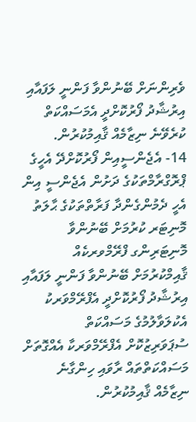ވެރިންނަށް ބޭނުންވާ ފަންނީ ލަފައާއި އިރުޝާދު ފޯރުކޮށްދީ އެމަސައްކަތް ކުރެވޭނެ ނިޒާމެއް ޤާއިމުކުރުން.
14- އެޖެންސީއިން ފޯރުކޮށްދޭ އެހީގެ ޕްރޮގްރާމްތަކުގެ ދަށުން އެޖެންސީ އިން އެހީ ދެމުންގެންދާ ފަރާތްތަކުގެ ޙާލަތު މޮނިޓަރ ކުރުމަށް ބޭނުންވާ މޮނިޓަރިންގ ފްރޭމްވރކެއް ޤާއިމްކުރުމަށް ބޭނުންވާ ފަންނީ ލަފައާއި އިރުޝާދު ފޯރުކޮށްދީ އެފްރޭމްވަރކު އެކުލަވާލުމުގެ މަސައްކަތް ސުޕަވަރިޒުކޮށް އެފްރޭމްވަރކާ އެއްގޮތަށް މަސައްކަތްތައް ރާވައި ހިންގާނެ ނިޒާމެއް ޤާއިމުކުރުން.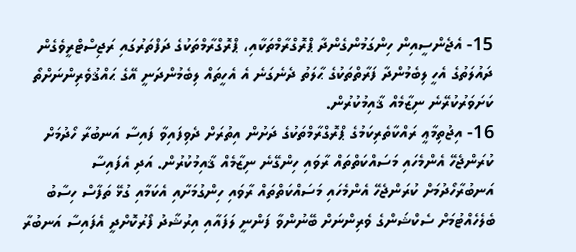15- އެޖެންސީއިން ހިންގަމުންގެންދާ ޕްރޮގްރާމްތަކާއި، ޕްރޮގްރާމްތަކުގެ ދަފްތަރުގައި ރަޖިސްޓްރީވެގެން ދައުލަތުގެ އެހީ ލިބެމުންދާ ފަރާތްތަކުގެ ޙާލަތު ދެނެގަނެ އެ އެހީތައް ލިބެމުންދަނީ އޭގެ ޙައްޤުވެރިންނަށްތޯ ކަށަވަރުކުރޭނެ ނިޒާމެއް ޤާއިމުކުރުން.
16- އިޖުތިމާޢީ ރައްކާތެރިކަމުގެ ޕްރޮގްރާމްތަކުގެ ދަށުން އިތުރަށް ދެވިފައިވާ ފައިސާ އަނބުރާ ހޯދުމަށް ކުރަންޖެހޭ އެންމެހައި މަސައްކަތްތައް ރާވައި ހިންގޭނެ ނިޒާމެއް ޤާއިމުކުރުން. އަދި އެފައިސާ އަނބުރާހޯދުމަށް ކުރަންޖެހޭ އެންމެހައި މަސައްކަތްތައް ރާވައި ހިންގުމަށާއި އެކަމާއި ގުޅޭ ތަފާސް ހިސާބު ބެލެހެއްޓުމަށް ސެކްޝަންގެ ވެރިންނަށް ބޭނުންވާ ފަންނީ ލަފައާއި އިރުޝާދު ފޯރުކޮށްދީ އެފައިސާ އަނބުރާ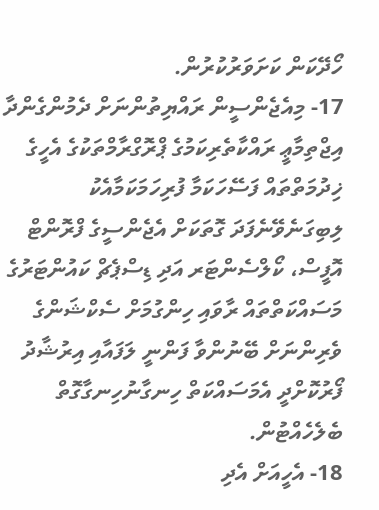ހޯދޭކަން ކަށަވަރުކުރުން.
17- މިއެޖެންސީން ރައްޔިތުންނަށް ދެމުންގެންދާ އިޖްތިމާޢީ ރައްކާތެރިކަމުގެ ޕްރޮގްރާމްތަކުގެ އެހީގެ ޚިދުމަތްތައް ފަސޭހަކަމާ ފުރިހަމަކަމާއެކު ލިބިގަނެވޭނެފަދަ ގޮތަކަށް އެޖެންސީގެ ފްރޮންޓް އޮފީސް، ކޯލްސެންޓަރ އަދި ޑިސްޕެޗް ކައުންޓަރުގެ މަސައްކަތްތައް ރާވައި ހިންގުމަށް ސެކްޝަންގެ ވެރިންނަށް ބޭނުންވާ ފަންނީ ލަފައާއި އިރުޝާދު ފޯރުކޮށްދީ އެމަސައްކަތް ހިނގާނުހިނގާގޮތް ބެލެހެއްޓުން.
18- އެހީއަށް އެދި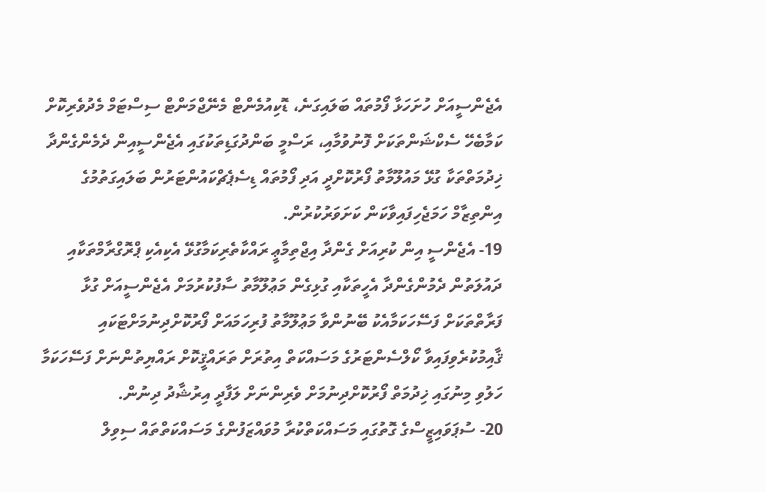އެޖެންސީއަށް ހުށަހަޅާ ފޯމުތައް ބަލައިގަނެ، ޑޮކިއުމެންޓް މެނޭޖްމަންޓް ސިސްޓަމް މެދުވެރިކޮށް ކަމާބެހޭ ސެކްޝަންތަކަށް ފޮނުވުމާއި، ރަސްމީ ބަންދުގަޑިތަކުގައި އެޖެންސީއިން ދެމެންގެންދާ ޚިދުމަތްތަކާ ގުޅޭ މައުލޫމާތު ފޯރުކޮށްދީ އަދި ފޯމުތައް ޑިސެޕެޗްކައުންޓަރުން ބަލައިގަތުމުގެ އިންތިޒާމް ހަމަޖެހިފައިވާކަން ކަށަވަރުކުރުން.
19- އެޖެންސީ އިން ކުރިއަށް ގެންދާ އިޖްތިމާޢީ ރައްކާތެރިކަމާގުޅޭ އެކިއެކި ޕްރޮގްރާމްތަކާއި ދައުލަތުން ދެމުންގެންދާ އެހީތަކާއި ގުޅިގެން މަޢުލޫމާތު ސާފުކުރުމަށް އެޖެންސީއަށް ގުޅާ ފަރާތްތަކަށް ފަސޭހަކަމާއެކު ބޭނުންވާ މަޢުލޫމާތު ފުރިހަމައަށް ފޯރުކޮށްދިނުމަށްޓަކައި ޤާއިމުކުރެވިފައިވާ ކޯލްސެންޓަރުގެ މަސައްކަތް އިތުރަށް ތަރައްޤީކޮށް ރައްޔިތުންނަށް ފަސޭހަކަމާ ހަލުވި މިނުގައި ޚިދުމަތް ފޯރުކޮށްދިނުމަށް ވެރިންނަށް ލަފާދީ އިރުޝާދު ދިނުން.
20- ސުޕަވައިޒީސްގެ ގޮތުގައި މަސައްކަތްކުރާ މުވައްޒަފުންގެ މަސައްކަތްތައް ސިވިލް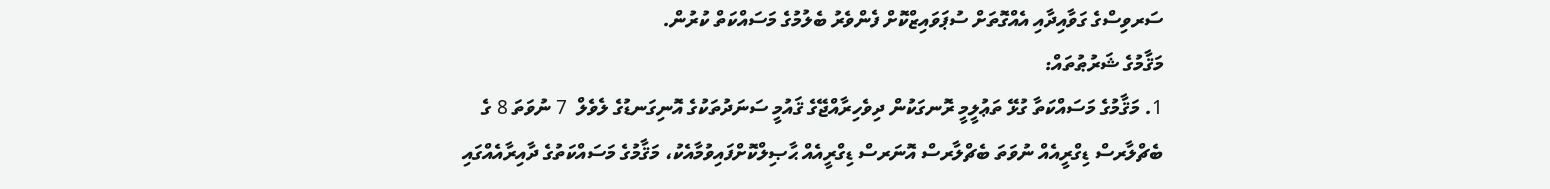ސަރވިސްގެ ގަވާއިދާއި އެއްގޮތަށް ސުޕަވައިޒްކޮށް ފެންވެރު ބެލުމުގެ މަސައްކަތް ކުރުން.
މަޤާމުގެ ޝަރުޠުތައް:
1. މަޤާމުގެ މަސައްކަތާ ގުޅޭ ތަޢުލީމީ ރޮނގަކުން ދިވެހިރާއްޖޭގެ ޤައުމީ ސަނަދުތަކުގެ އޮނިގަނޑުގެ ލެވެލް  7 ނުވަތަ 8 ގެ ބެޗްލާރސް ޑިގްރީއެއް ނުވަތަ ބެޗްލާރސް އޮނަރސް ޑިގްރީއެއް ޙާޞިލްކޮށްފައިވުމާއެކު، މަޤާމުގެ މަސައްކަތުގެ ދާއިރާއެއްގައި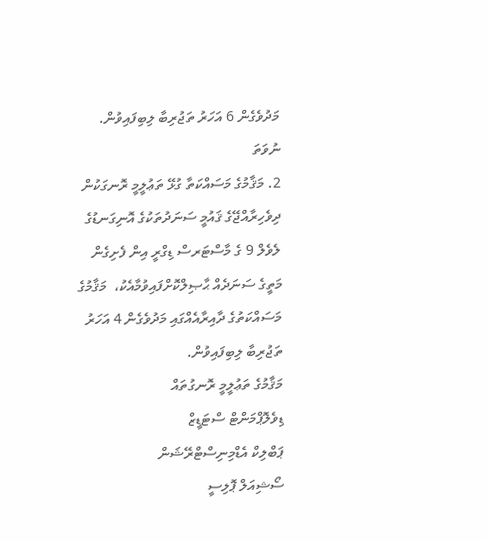މަދުވެގެން 6 އަހަރު ތަޖުރިބާ ލިބިފައިވުން.
ނުވަތަ
2. މަޤާމުގެ މަސައްކަތާ ގުޅޭ ތަޢުލީމީ ރޮނގަކުން ދިވެހިރާއްޖޭގެ ޤައުމީ ސަނަދުތަކުގެ އޮނިގަނޑުގެ ލެވެލް 9 ގެ މާސްޓަރސް ޑިގްރީ އިން ފެށިގެން މަތީގެ ސަނަދެއް ޙާޞިލްކޮށްފައިވުމާއެކު،  މަޤާމުގެ މަސައްކަތުގެ ދާއިރާއެއްގައި މަދުވެގެން 4 އަހަރު ތަޖުރިބާ ލިބިފައިވުން.
މަޤާމުގެ ތަޢުލީމީ ރޮނގުތައް
ޑިވެލޮޕްމަންޓް ސްޓަޑީޒް
ޕަބްލިކް އެޑްމިނިސްޓްރޭޝަން
ސޯޝިއަލް ޕޮލިސީ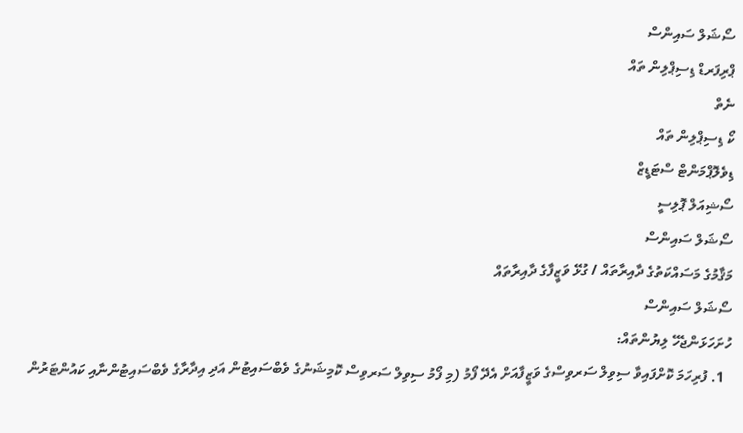ސޯޝަލް ސައިންސް
ޕްރިފަރޑް ޑިސިޕްލިން ތައް
ނެތް
ކޯ ޑިސިޕްލިން ތައް
ޑިވެލޮޕްމަންޓް ސްޓަޑީޒް
ސޯޝިއަލް ޕޮލިސީ
ސޯޝަލް ސައިންސް
މަޤާމުގެ މަސައްކަތުގެ ދާއިރާތައް / ގުޅޭ ވަޒީފާގެ ދާއިރާތައް
ސޯޝަލް ސައިންސް
ހުށަހަޅަންޖެހޭ ލިޔުންތައް:
  1. ފުރިހަމަ ކޮށްފައިވާ ސިވިލް ސަރވިސްގެ ވަޒީފާއަށް އެދޭ ފޯމު (މި ފޯމު ސިވިލް ސަރވިސް ކޮމިޝަނުގެ ވެބްސައިޓުން އަދި އިދާރާގެ ވެބްސައިޓުންނާއި ކައުންޓަރުން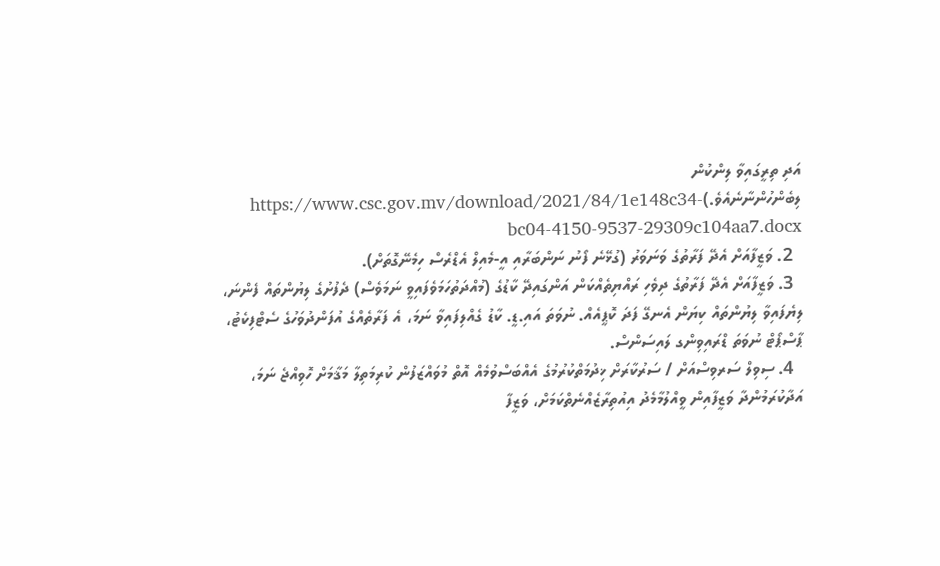އަދި ތިރީގައިވާ ލިންކުން ލިބެންހުންނާނެއެވެ.)https://www.csc.gov.mv/download/2021/84/1e148c34-bc04-4150-9537-29309c104aa7.docx
  2. ވަޒީފާއަށް އެދޭ ފަރާތުގެ ވަނަވަރު (ގުޅޭނެ ފޯނު ނަންބަރާއި އީ-މެއިލް އެޑްރެސް ހިމެނޭގޮތަށް).
  3. ވަޒީފާއަށް އެދޭ ފަރާތުގެ ދިވެހި ރައްޔިތެއްކަން އަންގައިދޭ ކާޑުގެ (މުއްދަތުހަމަވެފައިވީ ނަމަވެސް) ދެފުށުގެ ލިޔުންތައް ފެންނަ، ލިޔެފައިވާ ލިޔުންތައް ކިޔަން އެނގޭ ފަދަ ކޮޕީއެއް. ނުވަތަ އައި.ޑީ. ކާޑު ގެއްލިފައިވާ ނަމަ، އެ ފަރާތެއްގެ އުފަންދުވަހުގެ ސެޓްފިކެޓު، ޕާސްޕޯޓް ނުވަތަ ޑްރައިވިންގ ލައިސަންސް.
  4. ސިވިލް ސަރވިސްއަށް / ސަރުކާރަށް ޚިދުމަތްކުރުމުގެ އެއްބަސްވުމެއް އޮތް މުވައްޒަފުން ކުރިމަތިލާ މަޤާމަށް ހޮވިއްޖެ ނަމަ، އަދާކުރަމުންދާ ވަޒީފާއިން ވީއްލުމާމެދު އިއުތިރާޒެއްނެތްކަމަށް، ވަޒީފާ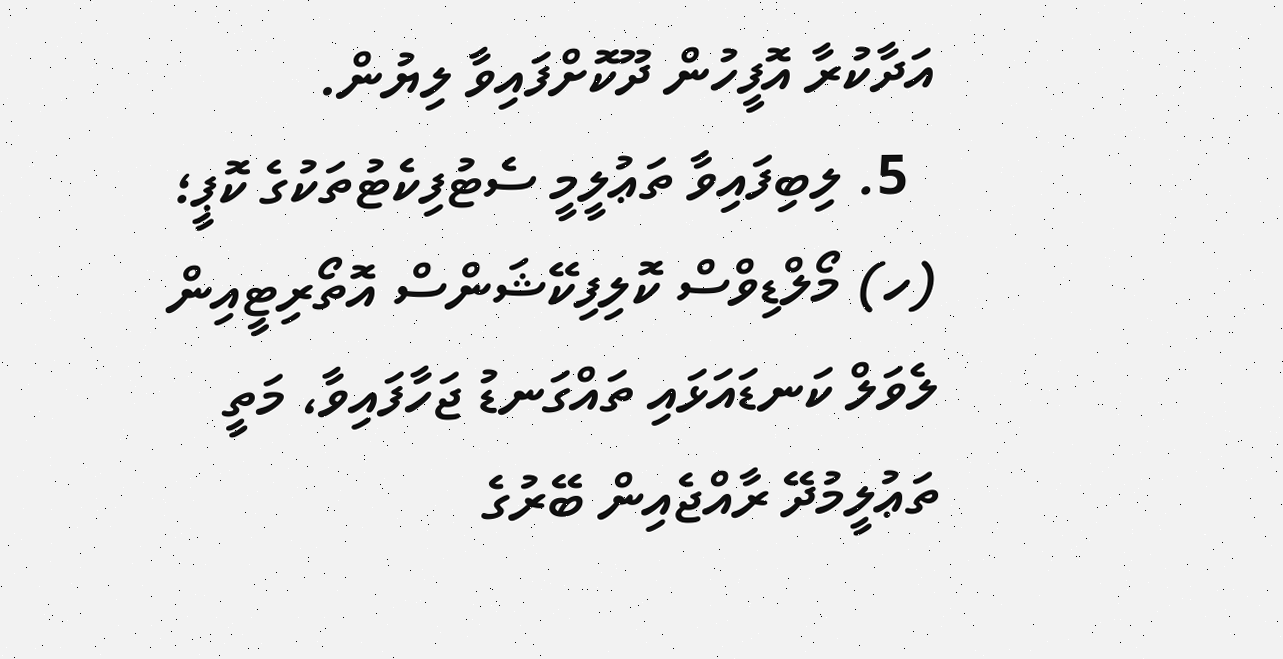އަދާކުރާ އޮފީހުން ދޫކޮށްފައިވާ ލިޔުން.
  5. ލިބިފައިވާ ތަޢުލީމީ ސެޓުފިކެޓުތަކުގެ ކޮޕީ؛
(ހ) މޯލްޑިވްސް ކޮލިފިކޭޝަންސް އޮތޯރިޓީއިން ލެވަލް ކަނޑައަޅައި ތައްގަނޑު ޖަހާފައިވާ، މަތީ ތަޢުލީމުދޭ ރާއްޖެއިން ބޭރުގެ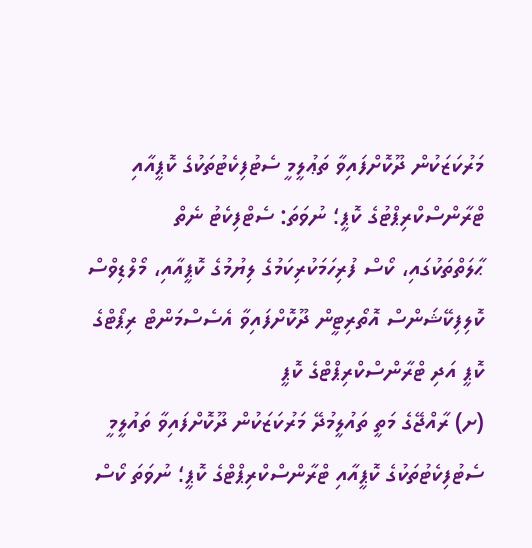މަރުކަޒަކުން ދޫކޮށްފައިވާ ތަޢުލީމީ ސެޓުފިކެޓުތަކުގެ ކޮޕީއާއި ޓްރާންސްކްރިޕްޓުގެ ކޮޕީ؛ ނުވަތަ: ސެޓްފިކެޓު ނެތް ޙާލަތްތަކުގައި، ކޯސް ފުރިހަމަކުރިކަމުގެ ލިޔުމުގެ ކޮޕީއާއި، މޯލްޑިވްސް ކޮލިފިކޭޝަންސް އޮތޯރިޓީން ދޫކޮށްފައިވާ އެސެސްމަންޓް ރިޕޯޓްގެ ކޮޕީ އަދި ޓްރާންސްކްރިޕްޓްގެ ކޮޕީ
(ށ) ރާއްޖޭގެ މަތީ ތައުލީމުދޭ މަރުކަޒަކުން ދޫކޮށްފައިވާ ތައުލީމީ ސެޓުފިކެޓުތަކުގެ ކޮޕީއާއި ޓްރާންސްކްރިޕްޓްގެ ކޮޕީ؛ ނުވަތަ ކޯސް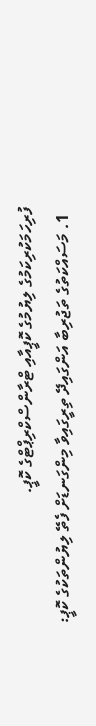ފުރިހަމަކުރިކަމުގެ ލިޔުމުގެ ކޮޕީއާއި ޓްރާންސްކްރިޕްޓްގެ ކޮޕީ.
  1. މަސައްކަތުގެ ތަޖުރިބާ އަންގައިދޭ ތިރީގައިވާ މިންގަނޑަށް ފެތޭ ލިޔުންތަކުގެ ކޮޕީ: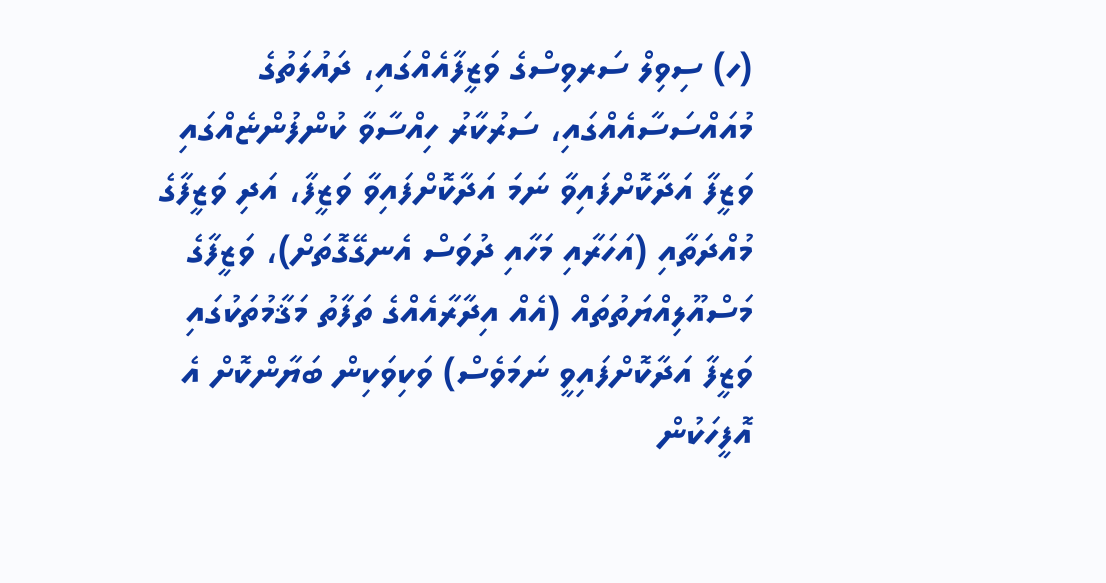(ހ) ސިވިލް ސަރވިސްގެ ވަޒީފާއެއްގައި، ދައުލަތުގެ މުއައްސަސާއެއްގައި، ސަރުކާރު ހިއްސާވާ ކުންފުންޏެއްގައި ވަޒީފާ އަދާކޮށްފައިވާ ނަމަ އަދާކޮށްފައިވާ ވަޒީފާ، އަދި ވަޒީފާގެ މުއްދަތާއި (އަހަރާއި މަހާއި ދުވަސް އެނގޭގޮތަށް)، ވަޒީފާގެ މަސްއޫލިއްޔަތުތައް (އެއް އިދާރާއެއްގެ ތަފާތު މަޤާމުތަކުގައި ވަޒީފާ އަދާކޮށްފައިވީ ނަމަވެސް) ވަކިވަކިން ބަޔާންކޮށް އެ އޮފީހަކުން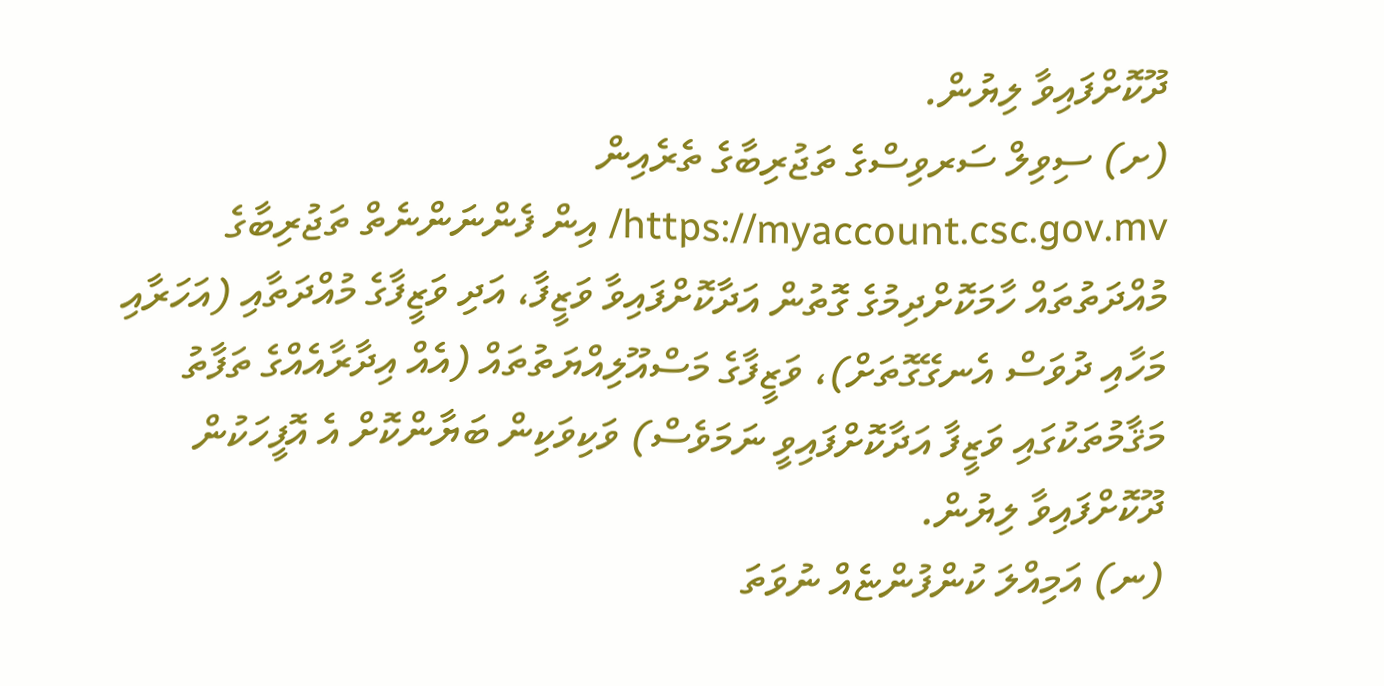ދޫކޮށްފައިވާ ލިޔުން.
(ށ) ސިވިލް ސަރވިސްގެ ތަޖުރިބާގެ ތެރެއިން https://myaccount.csc.gov.mv/ އިން ފެންނަންނެތް ތަޖުރިބާގެ މުއްދަތުތައް ހާމަކޮށްދިމުގެ ގޮތުން އަދާކޮށްފައިވާ ވަޒީފާ، އަދި ވަޒީފާގެ މުއްދަތާއި (އަހަރާއި މަހާއި ދުވަސް އެނގޭގޮތަށް)، ވަޒީފާގެ މަސްއޫލިއްޔަތުތައް (އެއް އިދާރާއެއްގެ ތަފާތު މަޤާމުތަކުގައި ވަޒީފާ އަދާކޮށްފައިވީ ނަމަވެސް) ވަކިވަކިން ބަޔާންކޮށް އެ އޮފީހަކުން ދޫކޮށްފައިވާ ލިޔުން.
(ނ) އަމިއްލަ ކުންފުންޏެއް ނުވަތަ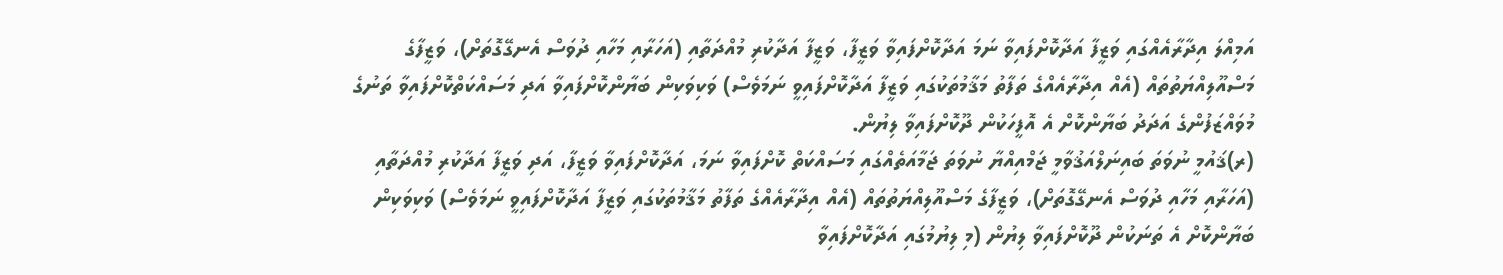އަމިއްލަ އިދާރާއެއްގައި ވަޒީފާ އަދާކޮށްފައިވާ ނަމަ އަދާކޮށްފައިވާ ވަޒީފާ، ވަޒީފާ އަދާކުރި މުއްދަތާއި (އަހަރާއި މަހާއި ދުވަސް އެނގޭގޮތަށް)، ވަޒީފާގެ މަސްއޫލިއްޔަތުތައް (އެއް އިދާރާއެއްގެ ތަފާތު މަޤާމުތަކުގައި ވަޒީފާ އަދާކޮށްފައިވީ ނަމަވެސް) ވަކިވަކިން ބަޔާންކޮށްފައިވާ އަދި މަސައްކަތްކޮށްފައިވާ ތަނުގެ މުވައްޒަފުންގެ އަދަދު ބަޔާންކޮށް އެ އޮފީހަކުން ދޫކޮށްފައިވާ ލިޔުން.
(ރ)ޤައުމީ ނުވަތަ ބައިނަލްއަޤުވާމީ ޖަމްއިއްޔާ ނުވަތަ ޖަމާއަތެއްގައި މަސައްކަތް ކޮށްފައިވާ ނަމަ، އަދާކޮށްފައިވާ ވަޒީފާ، އަދި ވަޒީފާ އަދާކުރި މުއްދަތާއި (އަހަރާއި މަހާއި ދުވަސް އެނގޭގޮތަށް)، ވަޒީފާގެ މަސްއޫލިއްޔަތުތައް (އެއް އިދާރާއެއްގެ ތަފާތު މަޤާމުތަކުގައި ވަޒީފާ އަދާކޮށްފައިވީ ނަމަވެސް) ވަކިވަކިން ބަޔާންކޮށް އެ ތަނަކުން ދޫކޮށްފައިވާ ލިޔުން (މި ލިޔުމުގައި އަދާކޮށްފައިވާ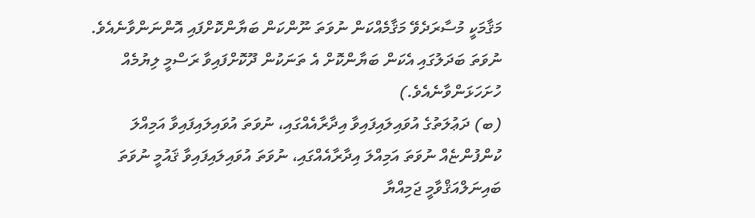މަޤާމަކީ މުސާރަދެވޭ މަޤާމެއްކަން ނުވަތަ ނޫންކަން ބަޔާންކޮށްފައި އޮންނަންވާނެއެވެ. ނުވަތަ ބަދަލުގައި އެކަން ބަޔާންކޮށް އެ ތަނަކުން ދޫކޮށްފައިވާ ރަސްމީ ލިޔުމެއް ހުށަހަޅަންވާނެއެވެ.)
(ބ) ދަޢުލަތުގެ އުވައިލައިފައިވާ އިދާރާއެއްގައި، ނުވަތަ އުވައިލައިފައިވާ އަމިއްލަ ކުންފުންޏެއް ނުވަތަ އަމިއްލަ އިދާރާއެއްގައި، ނުވަތަ އުވައިލައިފައިވާ ޤައުމީ ނުވަތަ ބައިނަލްއަޤްވާމީ ޖަމިއްޔާ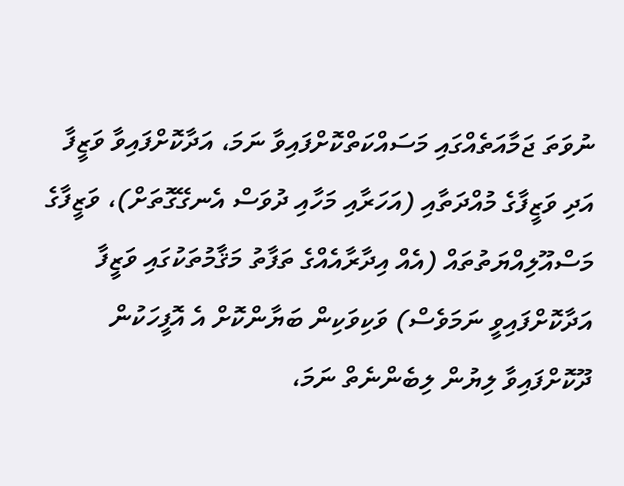ނުވަތަ ޖަމާއަތެއްގައި މަސައްކަތްކޮށްފައިވާ ނަމަ، އަދާކޮށްފައިވާ ވަޒީފާ އަދި ވަޒީފާގެ މުއްދަތާއި (އަހަރާއި މަހާއި ދުވަސް އެނގޭގޮތަށް)، ވަޒީފާގެ މަސްއޫލިއްޔަތުތައް (އެއް އިދާރާއެއްގެ ތަފާތު މަޤާމުތަކުގައި ވަޒީފާ އަދާކޮށްފައިވީ ނަމަވެސް) ވަކިވަކިން ބަޔާންކޮށް އެ އޮފީހަކުން ދޫކޮށްފައިވާ ލިޔުން ލިބެންނެތް ނަމަ،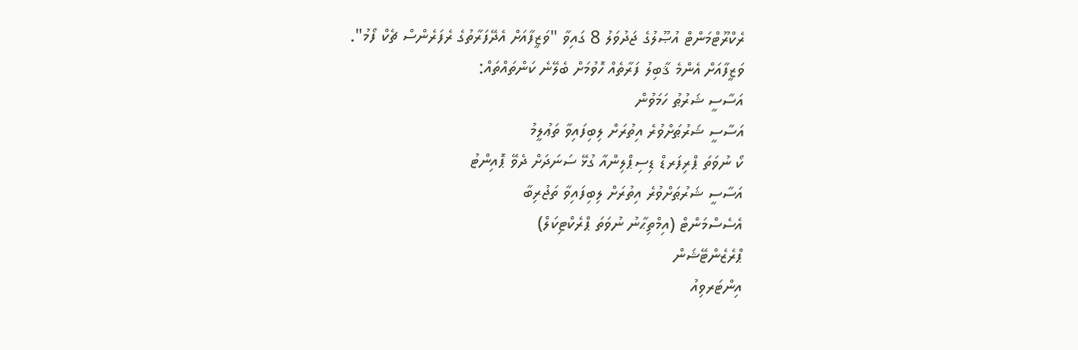ރެކްރޫޓްމަންޓް އުޞޫލުގެ ޖަދުވަލު 8 ގައިވާ "ވަޒީފާއަށް އެދޭފަރާތުގެ ރެފަރެންސް ޗެކް ފޯމު".
ވަޒީފާއަށް އެންމެ ޤާބިލު ފަރާތެއް ހޮވުމަށް ބެލޭނެ ކަންތައްތައް:
އަސާސީ ޝަރުޠު ހަމަވުން
އަސާސީ ޝަރުޠަށްވުރެ އިތުރަށް ލިބިފައިވާ ތަޢުލީމު
ކޯ ނުވަތަ ޕްރިފަރޑް ޑިސިޕްލިންއާ ގުޅޭ ސަނަދަށް ދެވޭ ޕޮއިންޓު
އަސާސީ ޝަރުޠަށްވުރެ އިތުރަށް ލިބިފައިވާ ތަޖުރިބާ
އެސެސްމަންޓް (އިމްތިޙާނު ނުވަތަ ޕްރެކްޓިކަލް)
ޕްރެޒެންޓޭޝަން
އިންޓަރވިއު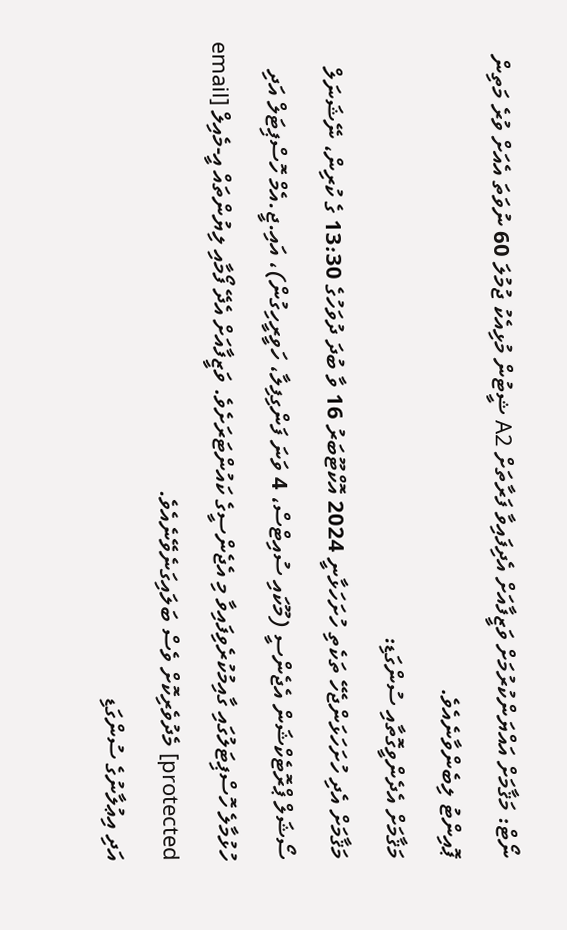ނޯޓް: މަޤާމަށް އައްޔަންކުރުމަށް ވަޒީފާއަށް އެދިފައިވާ ފަރާތަށް A2 ޝީޓުން މުޅިއެކު ޖުމުލަ 60 ނުވަތަ އެއަށް ވުރެ މަތިން ޕޮއިންޓު ލިބެންވާނެއެވެ.
މަޤާމަށް އެދެންވީގޮތާއި ސުންގަޑި:
މަޤާމަށް އެދި ހުށަހަޅަންޖެހޭ ތަކެތި ހުށަހަޅާނީ 2024 އޮކްޓޫބަރު 16 ވާ ބުދަ ދުވަހުގެ 13:30 ގެ ކުރިން، ނޭޝަނަލް ސޯޝަލް ޕްރޮޓެކްޝަން އެޖެންސީ (މޫކައި ސުއިޓްސް، 4 ވަނަ ފަންގިފިލާ، ހަވީރީހިގުން)، އައި.ޖީ.އެމް ހޮސްޕިޓަލް އަދި ހުޅުމާލެ ހޮސްޕިޓަލުގައި ގާއިމުކުރެވިފައިވާ މި އެޖެންސީގެ ކައުންޓަރަށެވެ. ވަޒީފާއަށް އެދޭ ފޯމާއި ލިޔުންތައް އީ-މެއިލް [email protected] މެދުވެރިކޮށް ވެސް ބަލައިގަނެވޭނެއެވެ.
އަދި އިޢުލާނުގެ ސުންގަޑި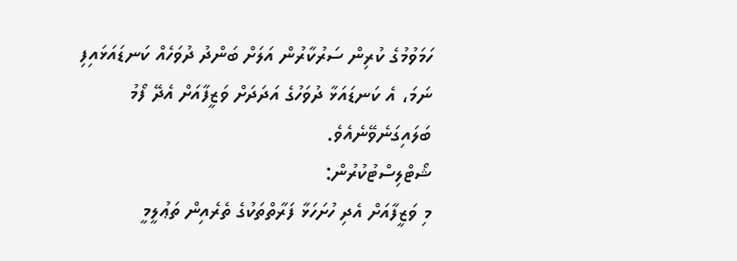ހަމަވުމުގެ ކުރިން ސަރުކާރުން އަލަށް ބަންދު ދުވަހެއް ކަނޑައަޅައިފި ނަމަ، އެ ކަނޑައަޅާ ދުވަހުގެ އަދަދަށް ވަޒީފާއަށް އެދޭ ފޯމު ބަލައިގަނެވޭނެއެވެ.
ޝޯޓްލިސްޓުކުރުން:
މި ވަޒީފާއަށް އެދި ހުށަހަޅާ ފަރާތްތަކުގެ ތެރެއިން ތަޢުލީމީ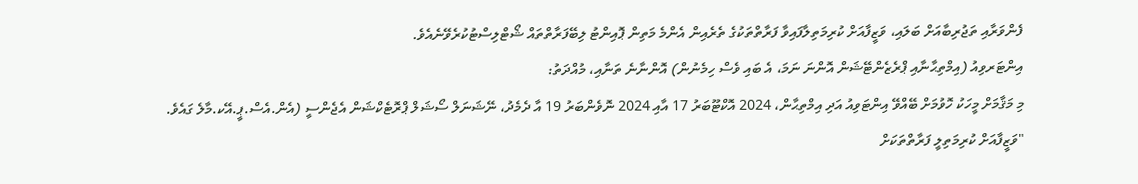ފެންވަރާއި ތަޖުރިބާއަށް ބަލައި، ވަޒީފާއަށް ކުރިމަތިލާފައިވާ ފަރާތްތަކުގެ ތެރެއިން އެންމެ މަތިން ޕޮއިންޓު ލިބޭފަރާތްތައް ޝޯޓްލިސްޓުކުރެވޭނެއެވެ.
އިންޓަރވިއު (އިމްތިޙާނާއި ޕްރެޒެންޓޭޝަން އޮންނަ ނަމަ، އެ ބައި ވެސް ހިމެނުން) އޮންނާނެ ތަނާއި، މުއްދަތު:
މި މަޤާމަށް މީހަކު ހޮވުމަށް ބޭއްވޭ އިންޓަވިއު އަދި އިމްތިޙާން، 2024 އޮކްޓޫބަރު 17 އާއި 2024 ނޮވެންބަރު 19 އާ ދެމެދު، ނޭޝަނަލް ސޯޝަލް ޕްރޮޓެކްޝަން އެޖެންސީ (އެން.އެސް.ޕީ.އޭކ.މާލެ ގައެވެ.
"ވަޒީފާއަށް ކުރިމަތިލީ ފަރާތްތަކަށް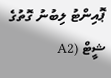ޕޮއިންޓު ލިބުނު ގޮތުގެ ޝީޓް (A2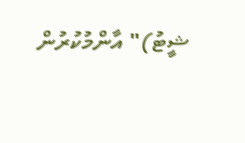ޝީޓު)" އާންމުކުރުން